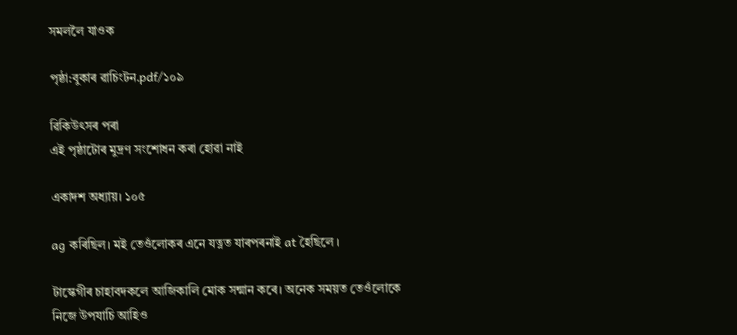সমললৈ যাওক

পৃষ্ঠা:বুকাৰ ৱাচিংটন.pdf/১০৯

ৱিকিউৎসৰ পৰা
এই পৃষ্ঠাটোৰ মুদ্ৰণ সংশোধন কৰা হোৱা নাই

একাদশ অধ্যায়। ১০৫

ag কৰিছিল। মই তেওঁলোকৰ এনে যত্নত যাৰপৰনাই at হৈছিলে ।

টাস্কেগীৰ চাহাবদকলে আজিকালি মোক সন্মান কৰে। অনেক সময়ত তেওঁলোকে নিজে উপযাচি আহিও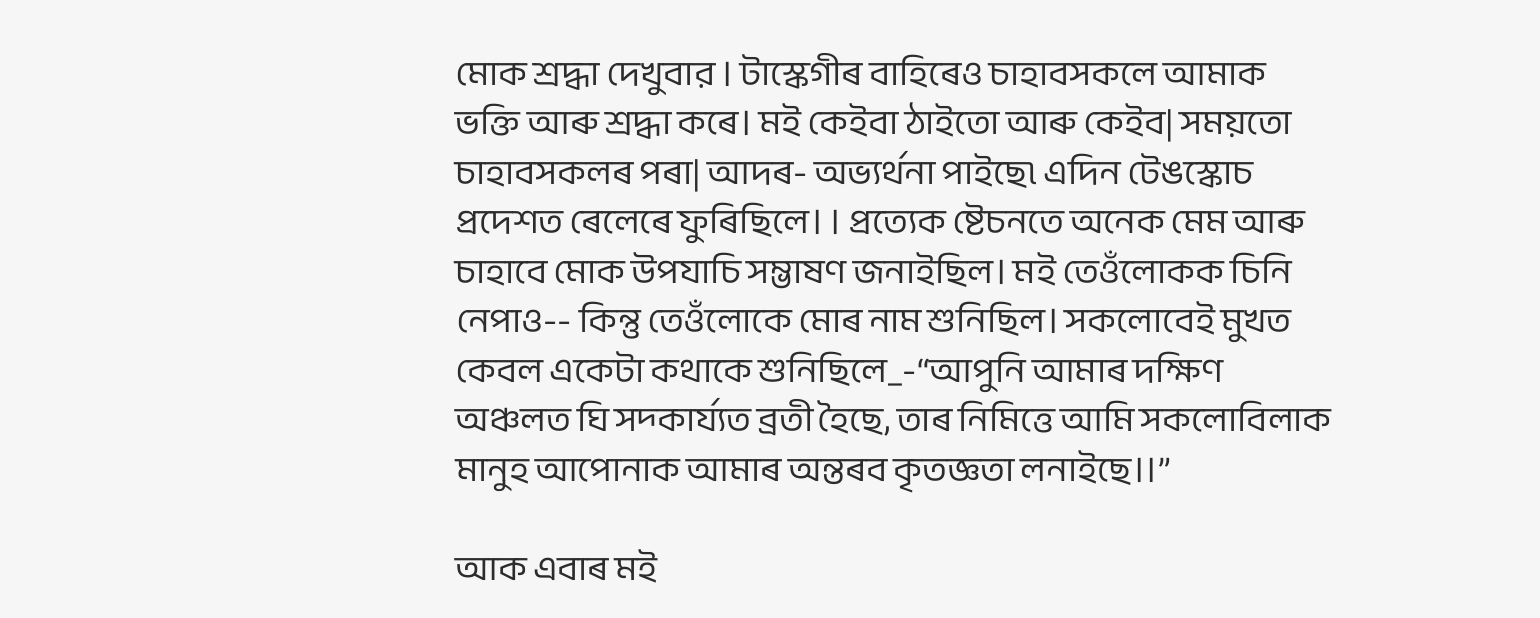মোক শ্ৰদ্ধা দেখুবার । টাস্কেগীৰ বাহিৰেও চাহাবসকলে আমাক ভক্তি আৰু শ্ৰদ্ধা কৰে। মই কেইবা ঠাইতো আৰু কেইব| সময়তো চাহাবসকলৰ পৰা| আদৰ- অভ্যর্থনা পাইছে৷ এদিন টেঙস্কোচ প্রদেশত ৰেলেৰে ফুৰিছিলে। । প্রত্যেক ষ্টেচনতে অনেক মেম আৰু চাহাবে মোক উপযাচি সম্ভাষণ জনাইছিল। মই তেওঁলোকক চিনি নেপাও-- কিন্তু তেওঁলোকে মোৰ নাম শুনিছিল। সকলোবেই মুখত কেবল একেটা কথাকে শুনিছিলে_-“আপুনি আমাৰ দক্ষিণ অঞ্চলত ঘি সদ্কাৰ্য্যত ব্ৰতী হৈছে, তাৰ নিমিত্তে আমি সকলোবিলাক মানুহ আপোনাক আমাৰ অন্তৰব কৃতজ্ঞতা লনাইছে।।”

আক এবাৰ মই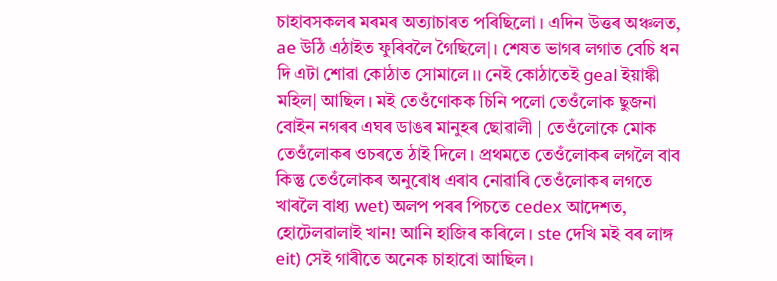চাহাবসকলৰ মৰমৰ অত্যাচাৰত পৰিছিলো । এদিন উত্তৰ অঞ্চলত, ae উঠি এঠাইত ফুৰিবলৈ গৈছিলে|। শেষত ভাগৰ লগাত বেচি ধন দি এটা শোৱা কোঠাত সোমালে।। নেই কোঠাতেই geal ইয়াঙ্কী মহিল| আছিল। মই তেওঁণোকক চিনি পলো তেওঁলোক ছুজনা বোইন নগৰব এঘৰ ডাঙৰ মানুহৰ ছোৱালী | তেওঁলোকে মোক তেওঁলোকৰ ওচৰতে ঠাই দিলে। প্রথমতে তেওঁলোকৰ লগলৈ বাব কিন্তু তেওঁলোকৰ অনুৰোধ এৰাব নোৱাৰি তেওঁলোকৰ লগতে খাৰলৈ বাধ্য wet) অলপ পৰৰ পিচতে cedex আদেশত, হোটেলৱালাই খান! আনি হাজিৰ কৰিলে। ste দেখি মই বৰ লাঙ্গ eit) সেই গাৰীতে অনেক চাহাবো আছিল।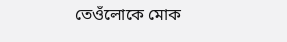তেওঁলোকে মোক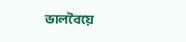ভালবৈয়ে